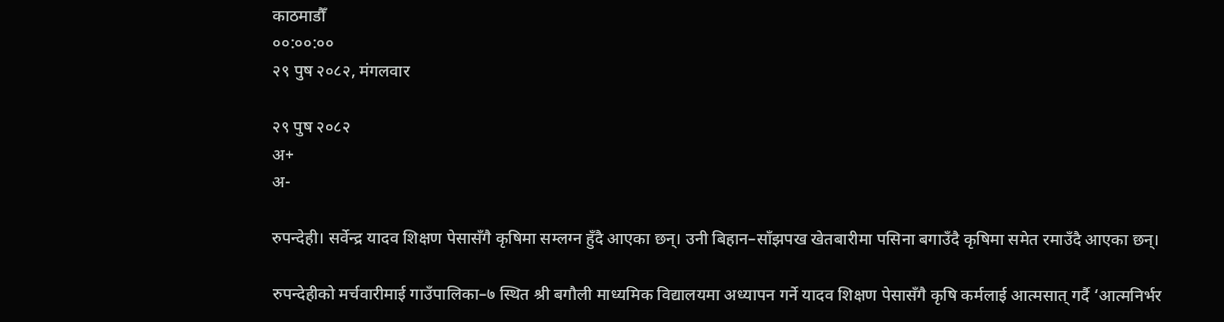काठमाडौँ
००:००:००
२९ पुष २०८२, मंगलवार

२९ पुष २०८२
अ+
अ-

रुपन्देही। सर्वेन्द्र यादव शिक्षण पेसासँगै कृषिमा सम्लग्न हुँदै आएका छन्। उनी बिहान–साँझपख खेतबारीमा पसिना बगाउँदै कृषिमा समेत रमाउँदै आएका छन्।

रुपन्देहीको मर्चवारीमाई गाउँपालिका–७ स्थित श्री बगौली माध्यमिक विद्यालयमा अध्यापन गर्ने यादव शिक्षण पेसासँगै कृषि कर्मलाई आत्मसात् गर्दै ‘आत्मनिर्भर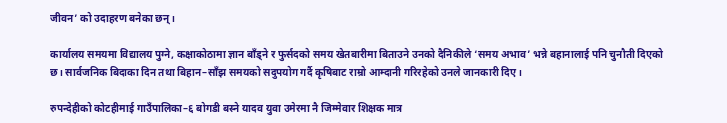जीवन’ को उदाहरण बनेका छन्।

कार्यालय समयमा विद्यालय पुग्ने, कक्षाकोठामा ज्ञान बाँड्ने र फुर्सदको समय खेतबारीमा बिताउने उनको दैनिकीले ‘समय अभाव’ भन्ने बहानालाई पनि चुनौती दिएको छ। सार्वजनिक बिदाका दिन तथा बिहान–साँझ समयको सदुपयोग गर्दै कृषिबाट राम्रो आम्दानी गरिरहेको उनले जानकारी दिए।

रुपन्देहीको कोटहीमाई गाउँपालिका–६ बोगडी बस्ने यादव युवा उमेरमा नै जिम्मेवार शिक्षक मात्र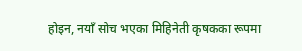होइन, नयाँ सोच भएका मिहिनेती कृषकका रूपमा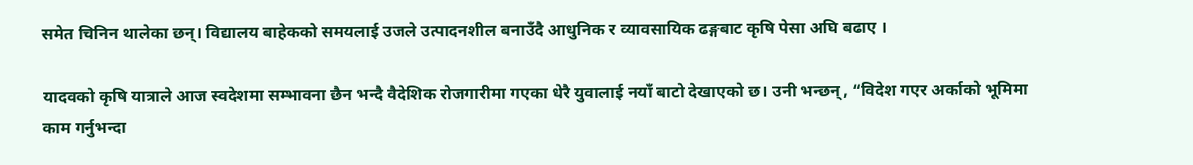समेत चिनिन थालेका छन्। विद्यालय बाहेकको समयलाई उजले उत्पादनशील बनाउँदै आधुनिक र व्यावसायिक ढङ्गबाट कृषि पेसा अघि बढाए ।

यादवको कृषि यात्राले आज स्वदेशमा सम्भावना छैन भन्दै वैदेशिक रोजगारीमा गएका धेरै युवालाई नयाँ बाटो देखाएको छ। उनी भन्छन्, “विदेश गएर अर्काको भूमिमा काम गर्नुभन्दा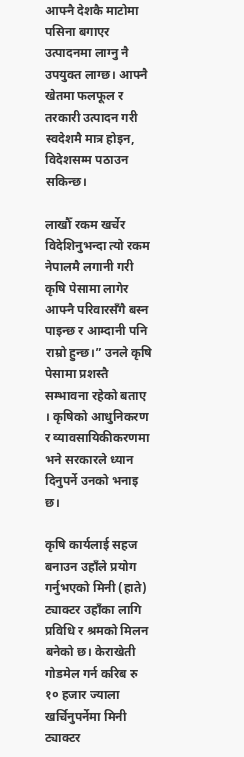आफ्नै देशकै माटोमा पसिना बगाएर उत्पादनमा लाग्नु नै उपयुक्त लाग्छ। आफ्नै खेतमा फलफूल र तरकारी उत्पादन गरी स्वदेशमै मात्र होइन, विदेशसम्म पठाउन सकिन्छ।

लाखौँ रकम खर्चेर विदेशिनुभन्दा त्यो रकम नेपालमै लगानी गरी कृषि पेसामा लागेर आफ्नै परिवारसँगै बस्न पाइन्छ र आम्दानी पनि राम्रो हुन्छ।” उनले कृषि पेसामा प्रशस्तै सम्भावना रहेको बताए । कृषिको आधुनिकरण र व्यावसायिकीकरणमा भने सरकारले ध्यान दिनुपर्ने उनको भनाइ छ।

कृषि कार्यलाई सहज बनाउन उहाँले प्रयोग गर्नुभएको मिनी (हाते) ट्याक्टर उहाँका लागि प्रविधि र श्रमको मिलन बनेको छ। केराखेती गोडमेल गर्न करिब रु १० हजार ज्याला खर्चिनुपर्नेमा मिनी ट्याक्टर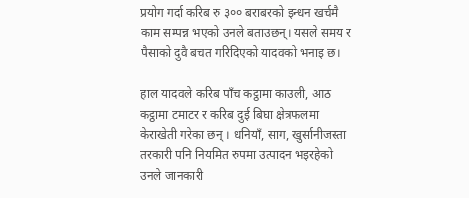प्रयोग गर्दा करिब रु ३०० बराबरको इन्धन खर्चमै काम सम्पन्न भएको उनले बताउछन्। यसले समय र पैसाको दुवै बचत गरिदिएको यादवको भनाइ छ।

हाल यादवले करिब पाँच कट्ठामा काउली, आठ कट्ठामा टमाटर र करिब दुई बिघा क्षेत्रफलमा केराखेती गरेका छन् । धनियाँ, साग, खुर्सानीजस्ता तरकारी पनि नियमित रुपमा उत्पादन भइरहेको उनले जानकारी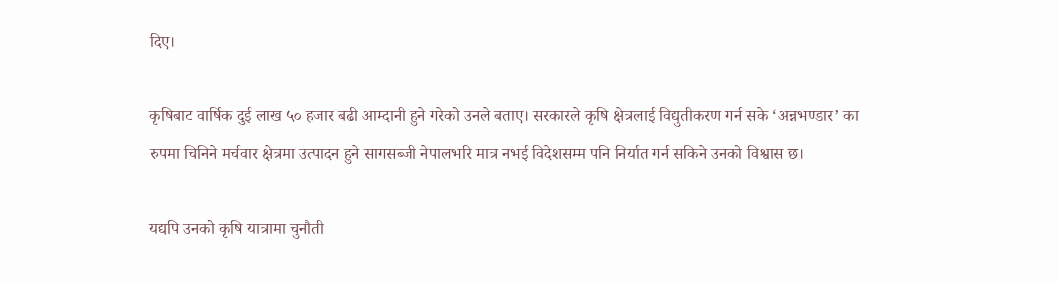दिए।

कृषिबाट वार्षिक दुई लाख ५० हजार बढी आम्दानी हुने गरेको उनले बताए। सरकारले कृषि क्षेत्रलाई विद्युतीकरण गर्न सके ‘अन्नभण्डार’ का रुपमा चिनिने मर्चवार क्षेत्रमा उत्पादन हुने सागसब्जी नेपालभरि मात्र नभई विदेशसम्म पनि निर्यात गर्न सकिने उनको विश्वास छ।

यद्यपि उनको कृषि यात्रामा चुनौती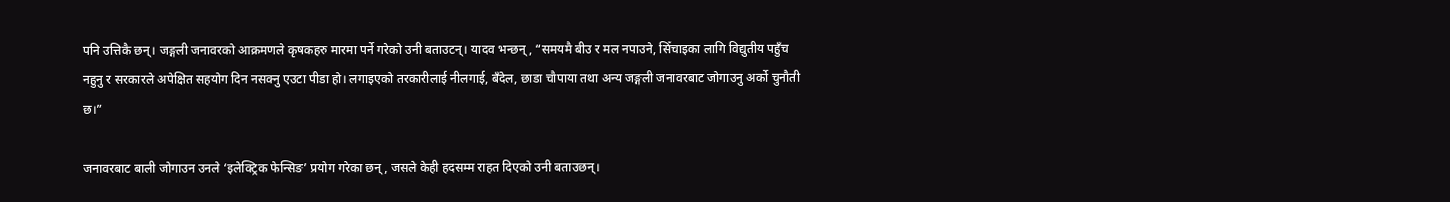पनि उत्तिकै छन्। जङ्गली जनावरको आक्रमणले कृषकहरु मारमा पर्ने गरेको उनी बताउटन्। यादव भन्छन्, “समयमै बीउ र मल नपाउने, सिँचाइका लागि विद्युतीय पहुँच नहुनु र सरकारले अपेक्षित सहयोग दिन नसक्नु एउटा पीडा हो। लगाइएको तरकारीलाई नीलगाई, बँदेल, छाडा चौपाया तथा अन्य जङ्गली जनावरबाट जोगाउनु अर्को चुनौती छ।”

जनावरबाट बाली जोगाउन उनले ‘इलेक्ट्रिक फेन्सिङ’ प्रयोग गरेका छन्, जसले केही हदसम्म राहत दिएको उनी बताउछन्।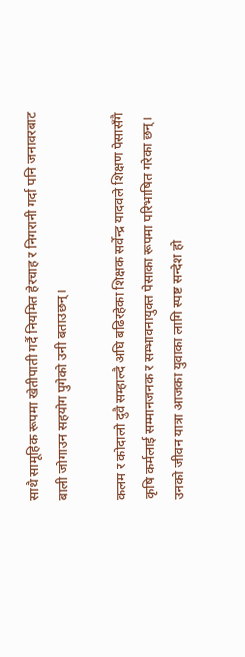साथै सामूहिक रूपमा खेतीपाती गर्दै नियमित हेरचाह र निगरानी गर्दा पनि जनावरबाट बाली जोगाउन सहयोग पुगेको उनी बताउछन्।

कलम र कोदालो दुवै सम्हाल्दै अघि बढिरहेका शिक्षक सर्वेन्द्र यादवले शिक्षण पेसासँगै कृषि कर्मलाई सम्मानजनक र सम्भावनायुक्त पेसाका रूपमा परिभाषित गरेका छन्। उनको जीवन यात्रा आजका युवाका लागि स्पष्ट सन्देश हो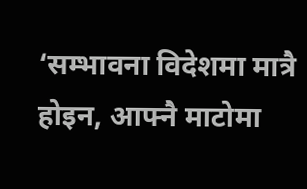‘सम्भावना विदेशमा मात्रै होइन, आफ्नै माटोमा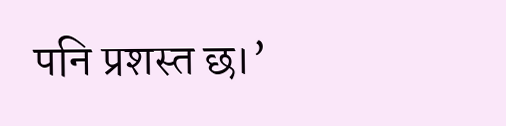पनि प्रशस्त छ।’